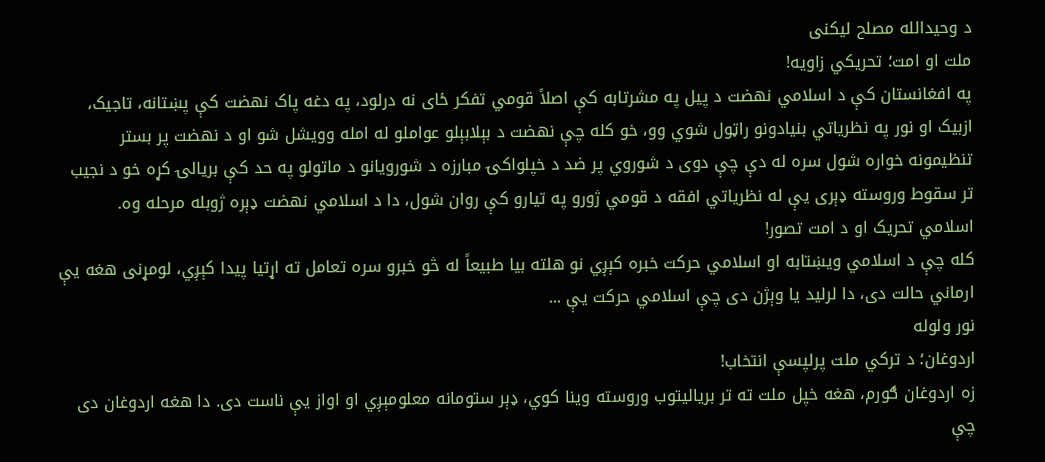د وحيدالله مصلح لیکنی
ملت او امت؛ تحريکي زاويه!
په افغانستان کې د اسلامي نهضت د پيل په مشرتابه کې اصلاً قومي تفکر ځاى نه درلود، په دغه پاک نهضت کې پښتانه، تاجيک، ازبيک او نور په نظرياتي بنيادونو راټول شوي وو، خو کله چې نهضت د بېلابېلو عواملو له امله وويشل شو او د نهضت پر بستر تنظيمونه خواره شول سره له دې چې دوى د شوروي پر ضد د خپلواکۍ مبارزه د شورويانو د ماتولو په حد کې بريالۍ کړه خو د نجيب تر سقوط وروسته ډېرى يې له نظرياتي افقه د قومي ژورو په تيارو کې روان شول، دا د اسلامي نهضت ډېره ژوبله مرحله وه.
اسلامي تحريک او د امت تصور!
کله چې د اسلامي ويښتابه او اسلامي حرکت خبره کېږي نو هلته بيا طبيعاً له څو خبرو سره تعامل ته اړتيا پيدا کېږي، لومړنی هغه يې ارماني حالت دی، دا لرليد يا وېژن دی چې اسلامي حرکت يې ...
نور ولوله
اردوغان؛ د ترکي ملت پرلپسې انتخاب!
زه اردوغان ګورم، هغه خپل ملت ته تر برياليتوب وروسته وينا کوي، ډېر ستومانه معلومېږي او اواز يې ناست دی. دا هغه اردوغان دی چې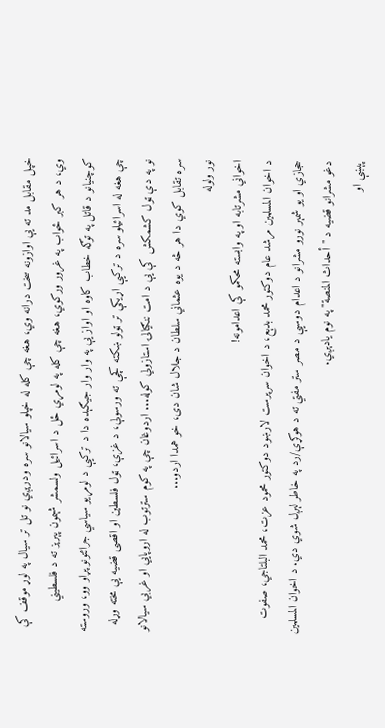خپل مقابل مد ته يې اوازونه سخت درانه وي، هغه چې کله له خپلو سيالانو سره ودرېږي نو تل تر سيال په لوړ موقف کې وي، د هر کبر ځواب په غرور ورکوي، هغه چې کله په لومړي ځل د اسرائيل ولسمشر شېمون پېرېز ته د فلسطيني کوچنيانو د قاتل په توګه خطاب کاوه او اواز يې په وار وار جيګېده دا د ترکيې د لومړيو سياسي جرائتونو پړاو وو، وروسته چې هغه له اسرائيلو سره د ترکيې اړيکې تر ټولو ښکته کچې ته ورسولې، د غزې، ټول فلسطين او اقصی قضيه يې مخته وړله نو په دې ټول کشمکش کې يې د امت ننګيالۍ استازولي کوله... اردوغان چې په کوم سترتوب له اروپايي او غربي سيالانو سره تقابل کوي دا هر څه د يوه عثماني سلطان د جلال شان دی، خو همدا اردو...
نور ولوله
اخواني مشرتابه او په وابسته محکمو کې اعدامونه!
د اخوان المسلمين مرشد عام دوکتور محمد بدېع، د اخوان سرپرست لارښود دوکتور محمود عزت، محمد البلتاجي، صفوت حجازي او يو شمېر نورو مشرانو د اعدام دوسيې د مصر ستر مفتي ته د هوکړې/رد په خاطر لېږل شوي دي. د اخوان المسلمين دغو مشرانو قضيه د "أحداث المنصة" په نوم يادېږي.
پېښې او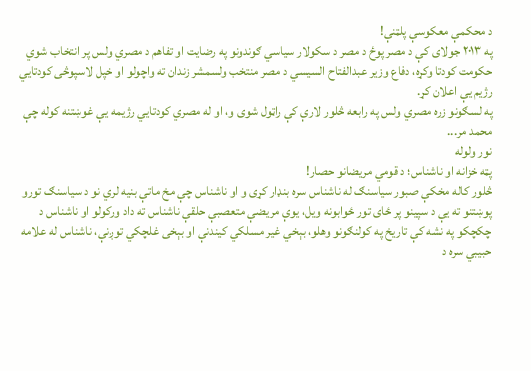د محکمې معکوسې پلټنې!
په ۲۰۱۳ جولای کې د مصر پوځ د مصر د سکولار سياسي ګوندونو په رضايت او تفاهم د مصري ولس پر انتخاب شوي حکومت کودتا وکړه، دفاع وزير عبدالفتاح السيسي د مصر منتخب ولسمشر زندان ته واچولو او خپل لاسپوڅی کودتايي رژيم يې اعلان کړ.
په لسګونو زره مصري ولس په رابعه څلور لارې کې راټول شوی و، او له مصري کودتايي رژيمه يې غوښتنه کوله چې محمد مر...
نور ولوله
پټه خزانه او ناشناس؛ د قومي مريضانو حصار!
څلور کاله مخکې صبور سياسنګ له ناشناس سره بنډار کړى و او ناشناس چې مخ ماتې بنيه لري نو د سياسنګ تورو پوښتنو ته يې د سپينو پر ځاى تور ځوابونه ويل، يوې مريضې متعصبې حلقې ناشناس ته داد ورکولو او ناشناس د چکچکو په نشه کې تاريخ په کولنګونو وهلو، بېخي غير مسلکي کيندنې او بېخى غلچکي توږنې، ناشناس له علامه حبيبي سره د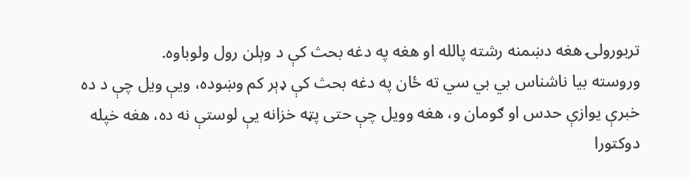تربورولۍ هغه دښمنه رشته پالله او هغه په دغه بحث کې د وېلن رول ولوباوه.
وروسته بيا ناشناس بي بي سي ته ځان په دغه بحث کې ډېر کم وښوده، ويې ويل چې د ده خبرې يوازې حدس او ګومان و، هغه وويل چې حتى پټه خزانه يې لوستې نه ده، هغه خپله دوکتورا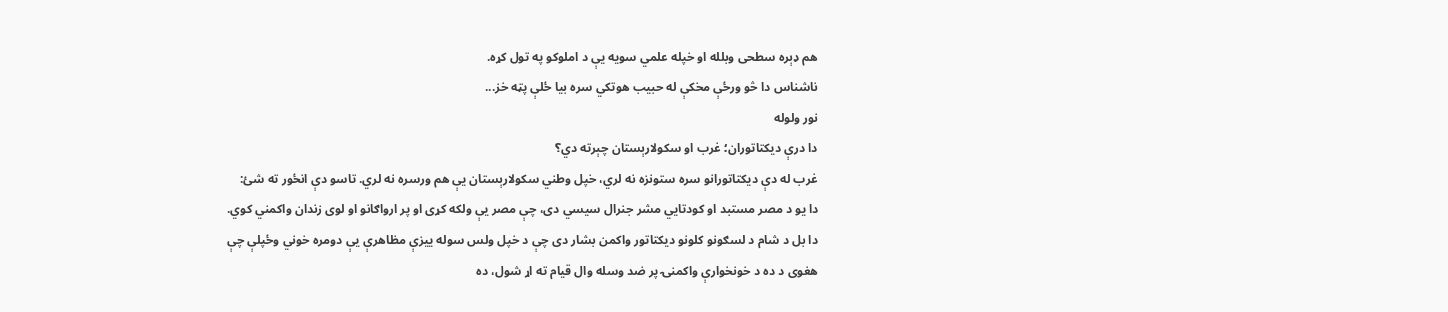هم ډېره سطحى وبلله او خپله علمي سويه يې د املوکو په تول کړه.
ناشناس دا څو ورځې مخکې له حبيب هوتکي سره بيا ځلې پټه خز...
نور ولوله
دا درې ديکتاتوران؛ غرب او سکولارېستان چېرته دي؟
غرب له دې ديکتاتورانو سره ستونزه نه لري، خپل وطني سکولارېستان يې هم ورسره نه لري. تاسو دې انځور ته شئ:
دا يو د مصر مستبد او کودتايي مشر جنرال سيسي دى، چې مصر يې ولکه کړى او پر ارواګانو او لوى زندان واکمني کوي.
دا بل د شام د لسګونو کلونو ديکتاتور واکمن بشار دى چې د خپل ولس سوله ييزې مظاهرې يې دومره خوني وځپلې چې هغوى د ده د خونخوارې واکمنۍ پر ضد وسله وال قيام ته اړ شول، ده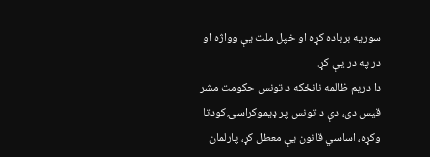سوريه برباده کړه او خپل ملت يې وواژه او در په در يې کړ.
دا دريم ظالمه نانځکه د تونس حکومت مشر قيس دى، دې د تونس پر ډيموکراسۍ کودتا وکړه، اساسي قانون يې معطل کړ، پارلمان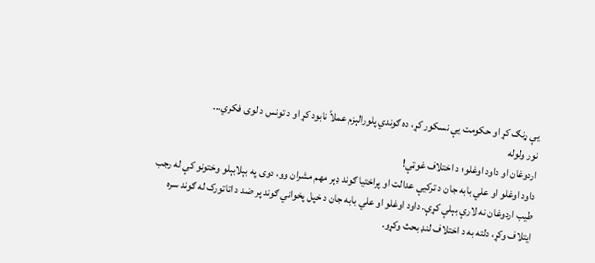يې ړنګ کړ او حکومت يې نسکور کړ، ده ګوندي پلورالېزم عملاً نابود کړ او د تونس د لوى فکري...
نور ولوله
اردوغان او داود اوغلو؛ د اختلاف غوټې!
داود اوغلو او علي بابه جان د ترکيې عدالت او پراختيا ګوند ډېر مهم مشران وو، دوى په بېلابېلو وختونو کې له رجب طيب اردوغان نه لارې بېلې کړې. داود اوغلو او علي بابه جان د خپل پخواني ګوند پر ضد د اتاتورک له ګوند سره ايتلاف وکړ، دلته به د اختلاف لنډ بحث وکړو.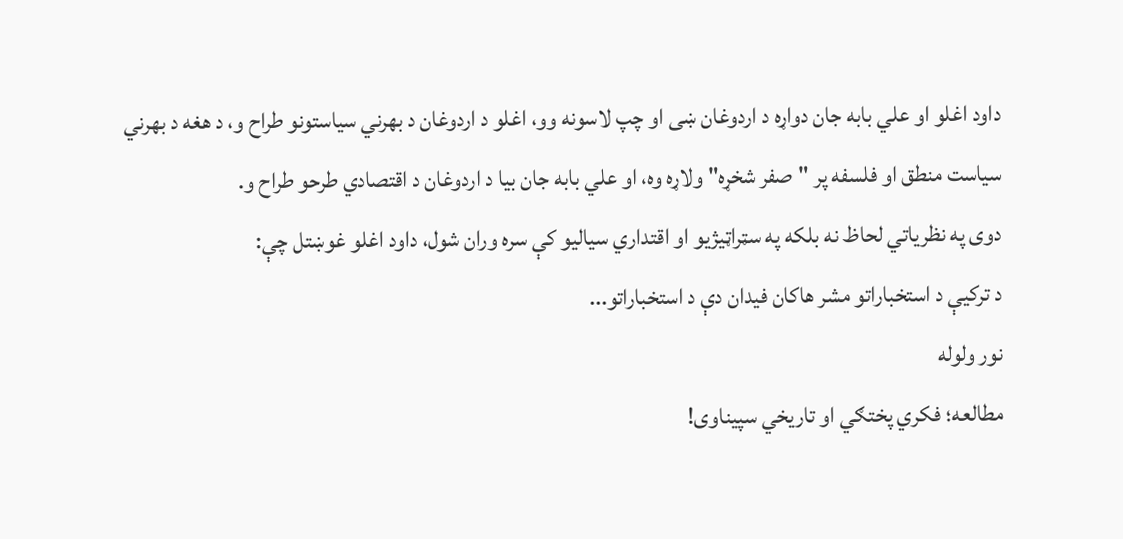داود اغلو او علي بابه جان دواړه د اردوغان ښى او چپ لاسونه وو، اغلو د اردوغان د بهرني سياستونو طراح و، د هغه د بهرني سياست منطق او فلسفه پر "صفر شخړه" ولاړه وه، او علي بابه جان بيا د اردوغان د اقتصادي طرحو طراح و.
دوى په نظرياتي لحاظ نه بلکه په سټراټيژيو او اقتداري سياليو کې سره وران شول، داود اغلو غوښتل چې:
د ترکيې د استخباراتو مشر هاکان فيدان دې د استخباراتو...
نور ولوله
مطالعه؛ فکري پختګي او تاريخي سپيناوی!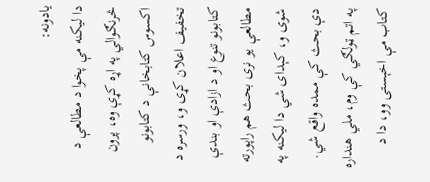يادونه:
دا ليکنه مې پخوا د مطالعې د څرنګوالي په اړه کړې وه، پرون اکسوس کتابخانې د کتابونو تخفيف اعلان کړى و، ورسره د کتابونو تنوع او د ازادې او بندې مطالعې يو نرى بحث هم راپورته شوى و، کېداى شي دا ليکنه په دې بحث کې ممده واقع شي.
په اتم ټولګي کې وم، ملي هنداره کتاب مې اخېستی وو، دا د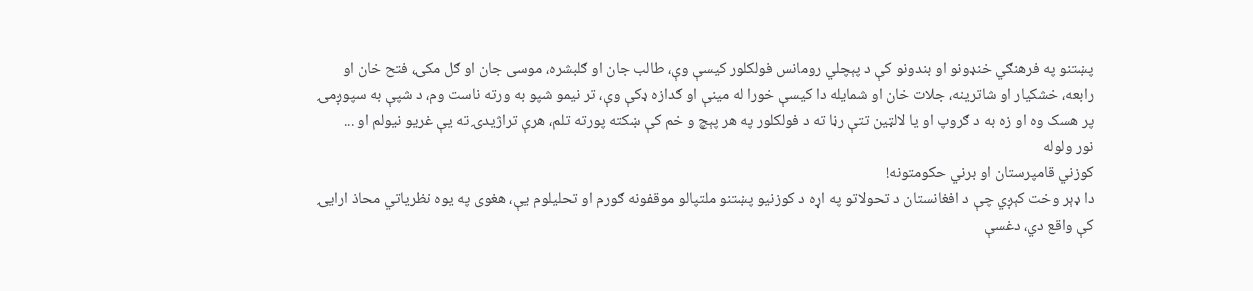پښتنو په فرهنګي خنډونو او بندونو کې د پېچلي رومانس فولکلور کيسې وې، طالب جان او ګلبشره، موسی جان او ګل مکۍ، فتح خان او رابعه، خشکيار او شاترينه، جلات خان او شمايله دا کيسې خورا له مينې او ګدازه ډکې وې، تر نيمو شپو به ورته ناست وم، د شپې به سپوږمۍ پر هسک وه او زه به د ګروپ او يا لالټين تتې رڼا ته د فولکلور په هر پېچ و خم کې ښکته پورته تلم، هرې تراژيدۍ ته يې غريو نيولم او ...
نور ولوله
کوزني قامپرستان او برني حکومتونه!
دا ډېر وخت کېږي چې د افغانستان د تحولاتو په اړه د کوزنيو پښتنو ملتپالو موقفونه ګورم او تحليلوم يې، هغوی په يوه نظرياتي محاذ ارايۍ کې واقع دي، دغسې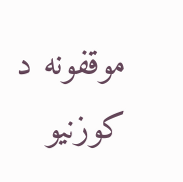موقفونه د کوزنيو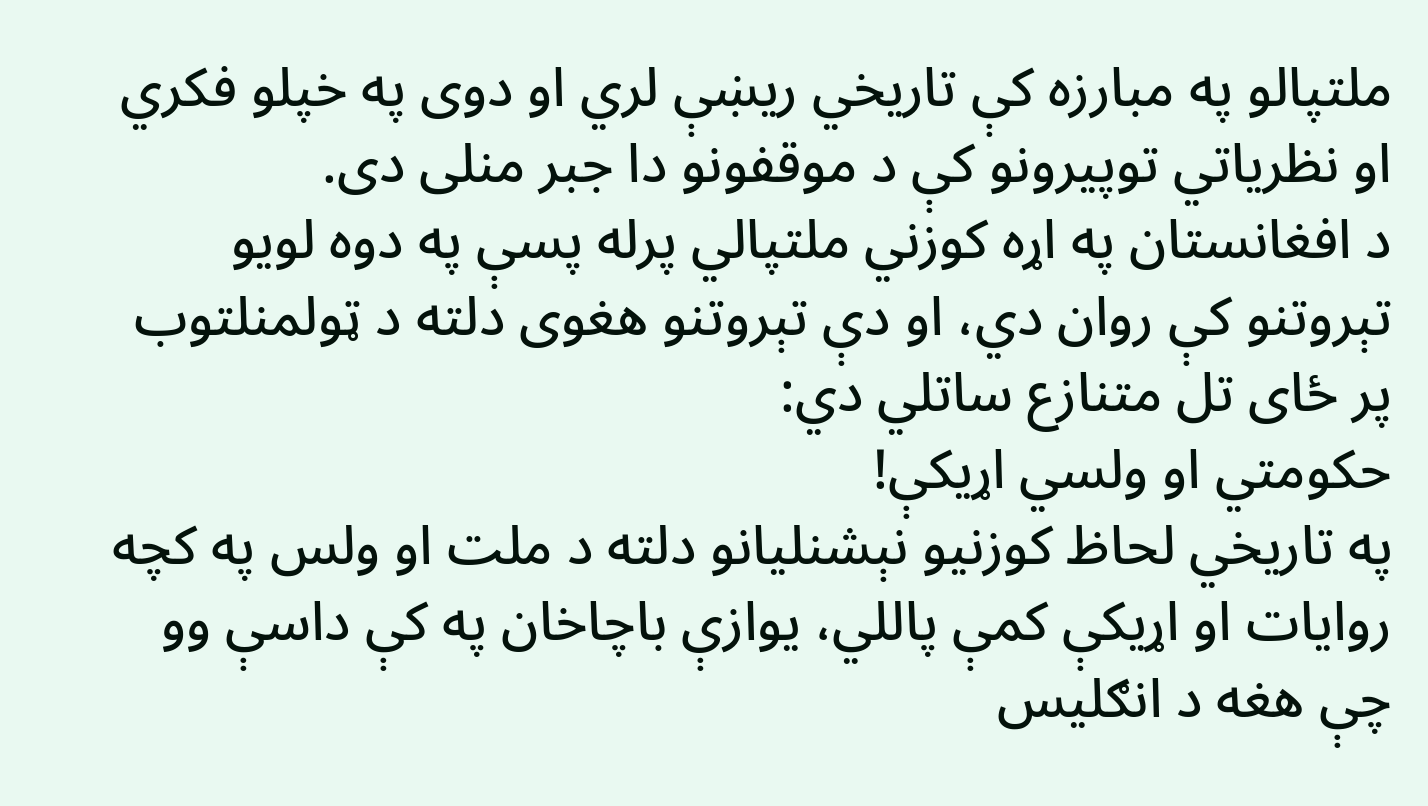ملتپالو په مبارزه کې تاريخي ريښې لري او دوی په خپلو فکري او نظرياتي توپيرونو کې د موقفونو دا جبر منلی دی.
د افغانستان په اړه کوزني ملتپالي پرله پسې په دوه لويو تېروتنو کې روان دي، او دې تېروتنو هغوی دلته د ټولمنلتوب پر ځای تل متنازع ساتلي دي:
حکومتي او ولسي اړيکې!
په تاريخي لحاظ کوزنيو نېشنليانو دلته د ملت او ولس په کچه روايات او اړيکې کمې پاللي، يوازې باچاخان په کې داسې وو چې هغه د انګليس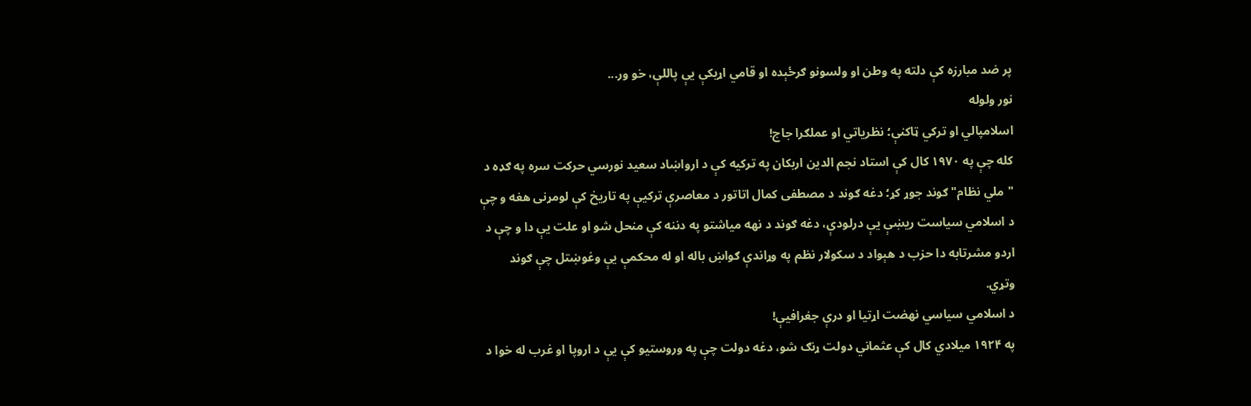پر ضد مبارزه کې دلته په وطن او ولسونو ګرځېده او قامي اړيکې يې پاللې، خو ور...
نور ولوله
اسلامپالي او ترکي ټاکنې؛ نظرياتي او عملګرا جاج!
کله چې په ۱۹۷۰ کال کې استاد نجم الدين اربکان په ترکيه کې د ارواښاد سعيد نورسي حرکت سره په ګډه د "ملي نظام" ګوند جوړ کړ؛ دغه ګوند د مصطفی کمال اتاتور د معاصرې ترکيې په تاريخ کې لومړنی هغه و چې د اسلامي سياست ريښې يې درلودې، دغه ګوند د نهه مياشتو په دننه کې منحل شو او علت يې دا و چې د اردو مشرتابه دا حزب د هېواد د سکولار نظم په وړاندې ګواښ باله او له محکمې يې وغوښتل چې ګوند وتړي.
د اسلامي سياسي نهضت اړتيا او درې جغرافيې!
په ۱۹۲۴ ميلادي کال کې عثماني دولت ړنګ شو، دغه دولت چې په وروستيو کې يې د اروپا او غرب له خوا د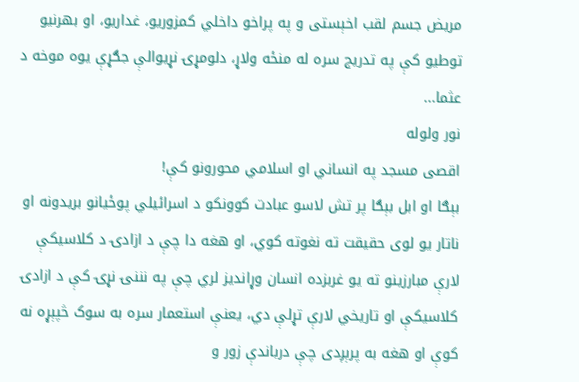مريض جسم لقب اخېستی و په پراخو داخلي کمزوريو، غداريو، او بهرنيو توطيو کې په تدريج سره له منځه ولاړ، دلومړۍ نړيوالې جګړې يوه موخه د عثما...
نور ولوله
اقصی مسجد په انساني او اسلامي محورونو کې!
بېګا او ابل بېګا پر تش لاسو عبادت کوونکو د اسرائيلي پوځيانو بريدونه او ناتار يو لوی حقيقت ته نغوته کوي، او هغه دا چې د ازادۍ د کلاسيکې لارې مبارزينو ته يو غربزده انسان وړانديز لري چې په نننۍ نړۍ کې د ازادۍ کلاسيکې او تاريخي لارې تړلې دي، يعنې استعمار سره به سوک څپېړه نه کوې او هغه به پرېږدی چې درباندې زور و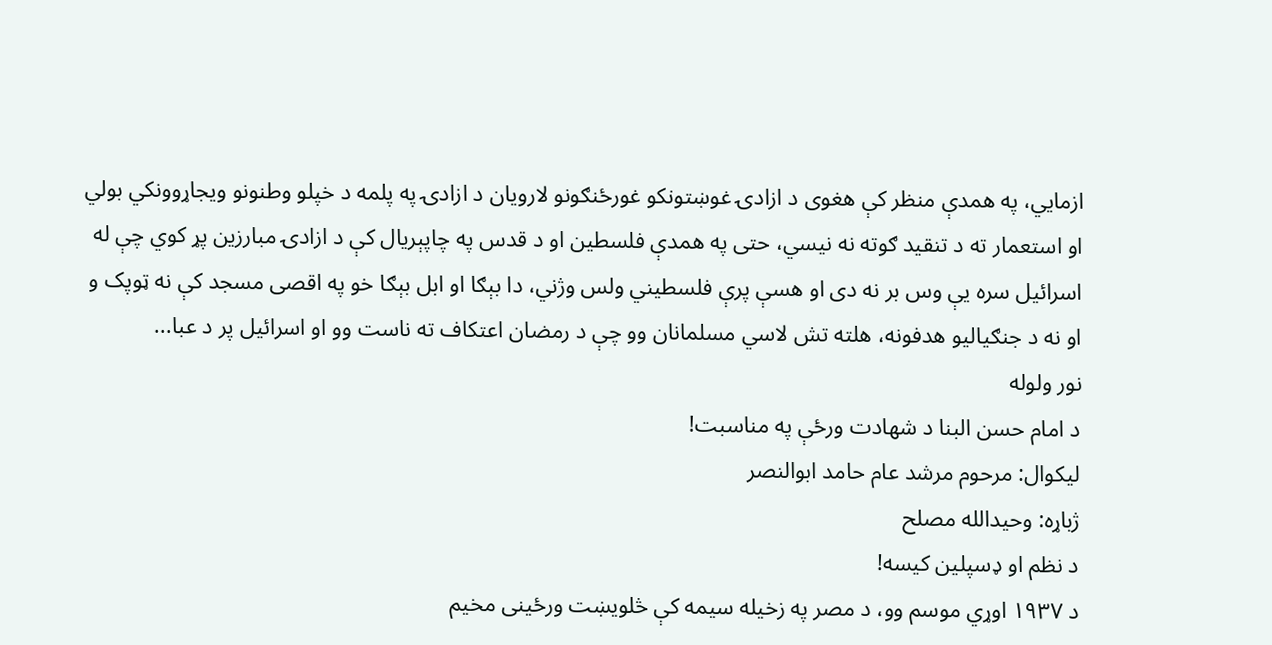ازمايي، په همدې منظر کې هغوی د ازادۍ غوښتونکو غورځنګونو لارويان د ازادۍ په پلمه د خپلو وطنونو ويجاړوونکي بولي او استعمار ته د تنقيد ګوته نه نيسي، حتی په همدې فلسطين او د قدس په چاپېريال کې د ازادۍ مبارزين پړ کوي چې له اسرائيل سره يې وس بر نه دی او هسې پرې فلسطيني ولس وژني، دا بېګا او ابل بېګا خو په اقصی مسجد کې نه ټوپک و او نه د جنګياليو هدفونه، هلته تش لاسي مسلمانان وو چې د رمضان اعتکاف ته ناست وو او اسرائيل پر د عبا...
نور ولوله
د امام حسن البنا د شهادت ورځې په مناسبت!
ليکوال: مرحوم مرشد عام حامد ابوالنصر
ژباړه: وحيدالله مصلح
د نظم او ډسپلين کيسه!
د ۱۹۳۷ اوړي موسم وو، د مصر په زخیله سيمه کې څلویښت ورځینی مخیم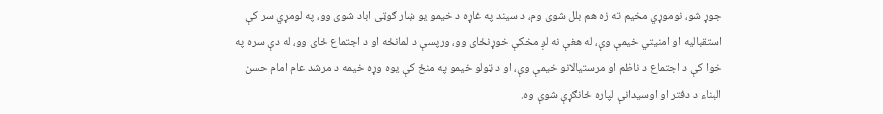جوړ شو، نوموړي مخیم ته زه هم بلل شوی وم، د سيند په غاړه د خیمو یو ښار ګوټی اباد شوی وو، په لومړي سر کې استقبالیه او امنیتي خیمې وې، له هغې نه لږ مخکې خوړنځای وو، ورپسې د لمانځه او د اجتماع ځای وو، له دې سره په خوا کې د اجتماع د ناظم او مرستیالانو خیمې وې، او د ټولو خیمو په منځ کې یوه وړه خیمه د مرشد عام امام حسن البناء د دفتر او اوسیدانې لپاره ځانګړې شوې وه.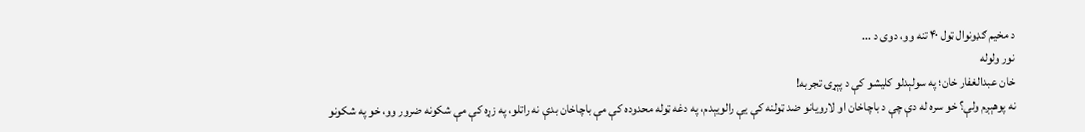د مخیم ګډونوال ټول ۴۰ تنه وو، دوی د ...
نور ولوله
خان عبدالغفار خان؛ په سولېدلو کليشو کې د پېړۍ تجربه!
نه پوهېږم ولې؟ خو سره له دې چې د باچاخان او لارويانو ضد ټولنه کې يې رالويېدم، په دغه ټوله محدوده کې مې باچاخان بدې نه راتلو، په زړه کې مې شکونه ضرور وو، خو په شکونو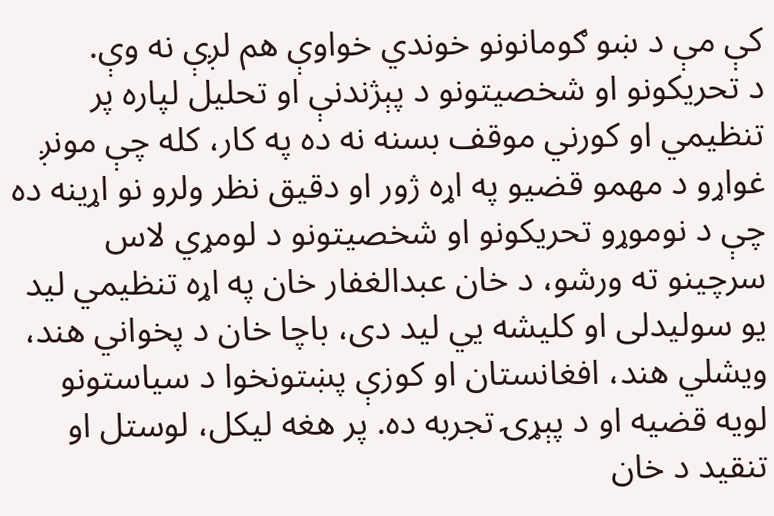کې مې د ښو ګومانونو خوندي خواوې هم لږې نه وې.
د تحريکونو او شخصيتونو د پېژندنې او تحليل لپاره پر تنظيمي او کورني موقف بسنه نه ده په کار، کله چې مونږ غواړو د مهمو قضيو په اړه ژور او دقيق نظر ولرو نو اړينه ده چې د نوموړو تحريکونو او شخصيتونو د لومړي لاس سرچينو ته ورشو، د خان عبدالغفار خان په اړه تنظيمي ليد يو سوليدلی او کليشه يي ليد دی، باچا خان د پخواني هند، ويشلي هند، افغانستان او کوزې پښتونخوا د سياستونو لويه قضيه او د پېړۍ تجربه ده. پر هغه ليکل، لوستل او تنقيد د خان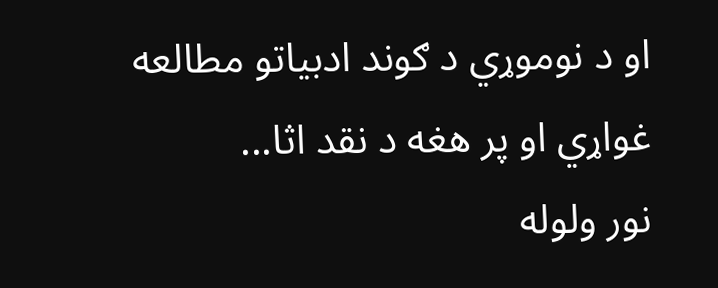او د نوموړي د ګوند ادبياتو مطالعه غواړي او پر هغه د نقد اثا...
نور ولوله